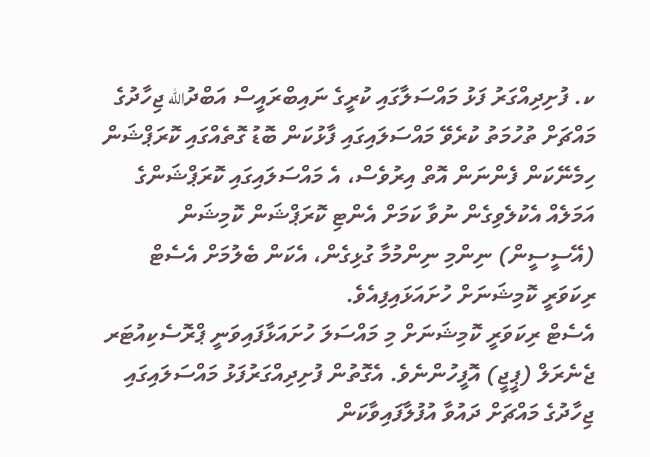ކ. ފުށިދިއްގަރު ފަޅު މައްސަލާގައި ކުރީގެ ނައިބްރައީސް އަބްދުالله ޖިހާދުގެ މައްޗަށް ތުހުމަތު ކުރެވޭ މައްސަލައިގައި ފާޅުކަން ބޮޑު ގޮތެއްގައި ކޮރަޕްޝަން ހިމެނޭކަން ފެންނަން އޮތް އިރުވެސް، އެ މައްސަލައިގައި ކޮރަޕްޝަންގެ އަމަލެއް އެކުލެވިގެން ނުވާ ކަމަށް އެންޓި ކޮރަޕްޝަން ކޮމިޝަން (އޭސީސީން) ނިންމި ނިންމުމާ ގުޅިގެން، އެކަން ބެލުމަށް އެސެޓް ރިކަވަރީ ކޮމިޝަނަށް ހުށައަޅައިފިއެވެ.
އެސެޓް ރިކަވަރީ ކޮމިޝަނަށް މި މައްސަލަ ހުށައަޅާފައިވަނީ ޕްރޮސެކިއުޓަރ ޖެނެރަލް (ޕީޖީ) އޮފީހުންނެވެ. އެގޮތުން ފުށިދިއްގަރުފަޅު މައްސަލައިގައި ޖިހާދުގެ މައްޗަށް ދައުވާ އުފުލާފައިވާކަން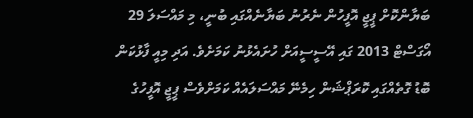ބަޔާންކޮށް ޕީޖީ އޮފީހުން ނެރުނު ބަޔާނެއްގައި ބުނީ، މި މައްސަލަ 29 އޯގަސްޓް 2013 ގައި އޭސީސީއަށް ހުށައެޅުނު ކަމަށެވެ. އަދި މިއީ ފާޅުކަން ބޮޑު ގޮތެއްގައި ކޮރަޕްޝަން ހިމެނޭ މައްސަލައެއް ކަމަށްވެސް ޕީޖީ އޮފީހުގެ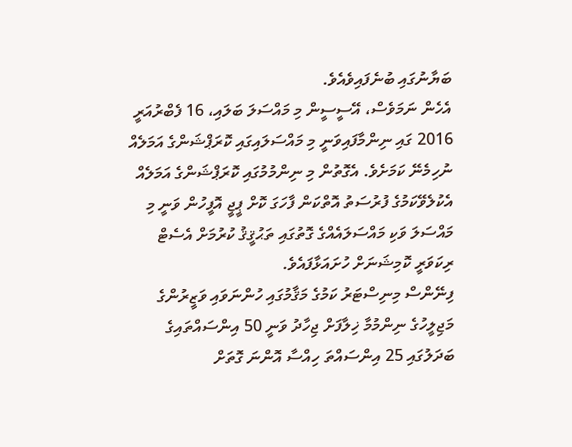ބަޔާނުގައި ބުނެފައިވެއެވެ.
އެހެން ނަމަވެސް، އޭސީސީން މި މައްސަލަ ބަލައި، 16 ފެބްރުއަރީ 2016 ގައި ނިންމާފައިވަނީ މި މައްސަލައިގައި ކޮރަޕްޝަންގެ އަމަލެއް ނުހިމެނޭ ކަމަށެވެ. އެގޮތުން މި ނިންމުމުގައި ކޮރަޕްޝަންގެ އަމަލެއް އެކުލެވޭކަމުގެ ފުރުސަތު އޮތްކަން ފާހަގަ ކޮށް ޕީޖީ އޮފީހުން ވަނީ މި މައްސަލަ ވަކި މައްސަލައެއްގެ ގޮތުގައި ތަޙުޤީޤު ކުރުމަށް އެސެޓް ރިކަވަރީ ކޮމިޝަނަށް ހުށައަޅާފައެވެ.
ފިނޭންސް މިނިސްޓަރު ކަމުގެ މަޤާމުގައި ހުންނަވައި ވަޒީރުންގެ މަޖިލީހުގެ ނިންމުމާ ޚިލާފަށް ޖިހާދު ވަނީ 50 އިންސައްތައިގެ ބަދަލުގައި 25 އިންސައްތަ ހިއްސާ އޮންނަ ގޮތަށް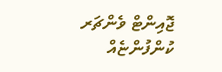ޖޮއިންޓް ވެންޗަރ ކުންފުންޏެއް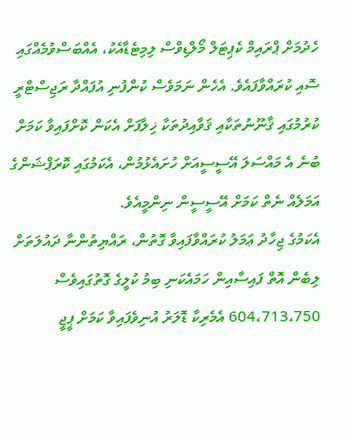ހެދުމަށް ޕްރައިމް ކެޕިޓަލް މޯލްޑިވްސް ލިމިޓެޑާއެކު، އެއްބަސްވުމެއްގައި ސޮއި ކުރައްވާފައެވެ. އެހެން ނަމަވެސް ކުންފުނި އުފައްދާ ރަޖިސްޓްރީ ކުރުމުގައި ޤާނޫނުތަކާއި ޤަވާއިދުތަކާ ޚިލާފަށް އެކަން ކޮށްފައިވާ ކަމަށް ބުނެ އެ މައްސަލަ އޭސީސީއަށް ހުށައެޅުމުން، އެކަމުގައި ކޮރަޕްޝަންގެ އަމަލެއް ނެތް ކަމަށް އޭސީސީން ނިންމީއެވެ.
އެކަމުގެ ޖިހާދު ޢަމަލު ކުރައްވާފައިވާ ގޮތުން، ރައްޔިތުންނާ ދައުލަތަށް ލިބެން އޮތް ފައިސާއިން ހަމައެކަނި ބިމު ކުލީގެ ގޮތުގައިވެސް 604،713،750 އެމެރިކާ ޑޮލަރު އުނިވެފައިވާ ކަމަށް ޕީޖީ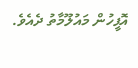އޮފީހުން މައުލޫމާތު ދެއެވެ.